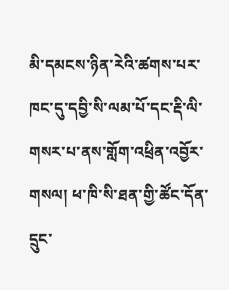མི་དམངས་ཉིན་རེའི་ཚགས་པར་ཁང་དུ་དབྱི་སི་ལམ་པོ་དང་རྡི་ལི་གསར་པ་ནས་གློག་འཕྲིན་འབྱོར་གསལ། ཕ་ཁི་སི་ཐན་གྱི་ཚོང་དོན་དྲུང་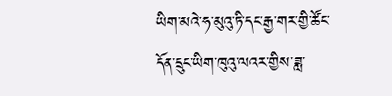ཡིག་མའེ་ཧ་མུའུ་ཏི་དང་རྒྱ་གར་གྱི་ཚོང་དོན་དྲུང་ཡིག་ཁུའུ་ལའར་གྱིས་ཟླ་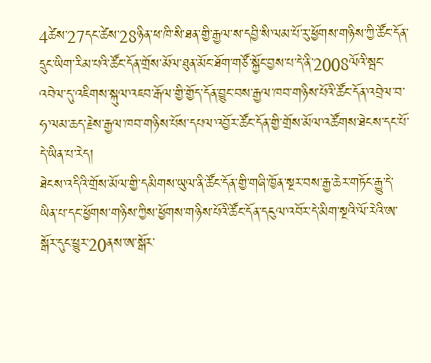4ཚེས་27དང་ཚེས་28ཉིན་ཕ་ཁི་སི་ཐན་གྱི་རྒྱལ་ས་དབྱི་སི་ལམ་པོ་རུ་ཕྱོགས་གཉིས་ཀྱི་ཚོང་དོན་དྲུང་ཡིག་རིམ་པའི་ཚོང་དོན་གྲོས་མོལ་ཐུན་མོང་ཐོག་གཙོ་སྐྱོང་བྱས་པ་དེ་ནི་2008ལོའི་སྦང་འབེལ་དུ་འཇིགས་སྐུལ་འཇབ་རྒོལ་གྱི་གྱོད་དོན་བྱུང་བས་རྒྱལ་ཁབ་གཉིས་པོའི་ཚོང་དོན་འབྲེལ་བ་ཧ་ལམ་ཆད་རྗེས་རྒྱལ་ཁབ་གཉིས་པོས་དཔལ་འབྱོར་ཚོང་དོན་གྱི་གྲོས་མོལ་འཚོགས་ཐེངས་དང་པོ་དེ་ཡིན་པ་རེད།
ཐེངས་འདིའི་གྲོས་མོལ་གྱི་དམིགས་ཡུལ་ནི་ཚོང་དོན་གྱི་གཞི་ཁྱོན་སྔར་བས་རྒྱ་ཆེར་གཏོང་རྒྱུ་དེ་ཡིན་པ་དང་ཕྱོགས་གཉིས་ཀྱིས་ཕྱོགས་གཉིས་པོའི་ཚོང་དོན་དངུལ་འབོར་དེ་མིག་སྔའི་ལོ་རེའི་ཨ་སྒོར་དུང་ཕྱུར་20ནས་ཨ་སྒོར་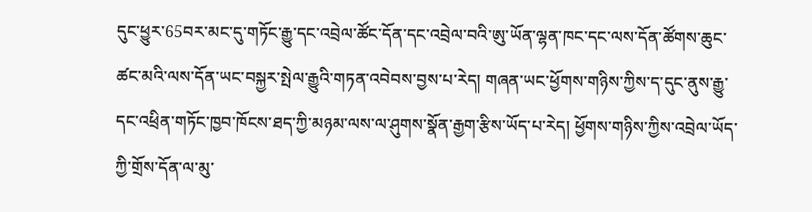དུང་ཕྱུར་65བར་མང་དུ་གཏོང་རྒྱུ་དང་འབྲེལ་ཚོང་དོན་དང་འབྲེལ་བའི་ཨུ་ཡོན་ལྷན་ཁང་དང་ལས་དོན་ཚོགས་ཆུང་ཚང་མའི་ལས་དོན་ཡང་བསྐྱར་སྤེལ་རྒྱུའི་གཏན་འབེབས་བྱས་པ་རེད། གཞན་ཡང་ཕྱོགས་གཉིས་ཀྱིས་ད་དུང་ནུས་རྒྱུ་དང་འཕྲིན་གཏོང་ཁྱབ་ཁོངས་ཐད་ཀྱི་མཉམ་ལས་ལ་ཤུགས་སྣོན་རྒྱག་རྩིས་ཡོད་པ་རེད། ཕྱོགས་གཉིས་ཀྱིས་འབྲེལ་ཡོད་ཀྱི་གྲོས་དོན་ལ་མུ་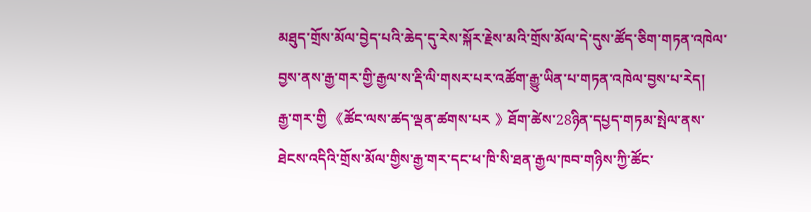མཐུད་གྲོས་མོལ་བྱེད་པའི་ཆེད་དུ་རེས་སྐོར་རྗེས་མའི་གྲོས་མོལ་དེ་དུས་ཚོད་ཅིག་གཏན་འཁེལ་བྱས་ནས་རྒྱ་གར་གྱི་རྒྱལ་ས་རྡི་ལི་གསར་པར་འཚོག་རྒྱུ་ཡིན་པ་གཏན་འཁེལ་བྱས་པ་རེད།
རྒྱ་གར་གྱི 《ཚོང་ལས་ཚད་ལྡན་ཚགས་པར 》ཐོག་ཚེས་28ཉིན་དཔྱད་གཏམ་སྤེལ་ནས་ཐེངས་འདིའི་གྲོས་མོལ་གྱིས་རྒྱ་གར་དང་ཕ་ཁི་སི་ཐན་རྒྱལ་ཁབ་གཉིས་ཀྱི་ཚོང་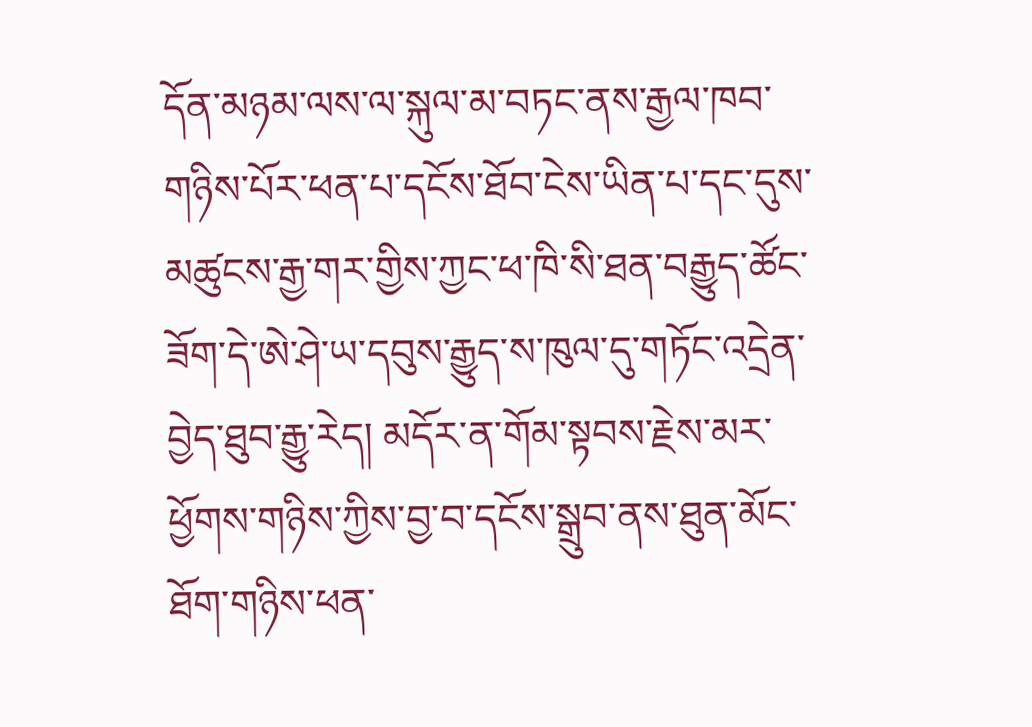དོན་མཉམ་ལས་ལ་སྐུལ་མ་བཏང་ནས་རྒྱལ་ཁབ་གཉིས་པོར་ཕན་པ་དངོས་ཐོབ་ངེས་ཡིན་པ་དང་དུས་མཚུངས་རྒྱ་གར་གྱིས་ཀྱང་ཕ་ཁི་སི་ཐན་བརྒྱུད་ཚོང་ཟོག་དེ་ཨེ་ཤེ་ཡ་དབུས་རྒྱུད་ས་ཁུལ་དུ་གཏོང་འདྲེན་བྱེད་ཐུབ་རྒྱུ་རེད། མདོར་ན་གོམ་སྟབས་རྗེས་མར་ཕྱོགས་གཉིས་ཀྱིས་བྱ་བ་དངོས་སྒྲུབ་ནས་ཐུན་མོང་ཐོག་གཉིས་ཕན་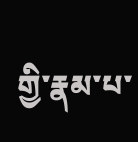གྱི་རྣམ་པ་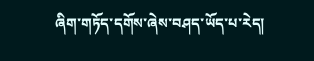ཞིག་གཏོད་དགོས་ཞེས་བཤད་ཡོད་པ་རེད།